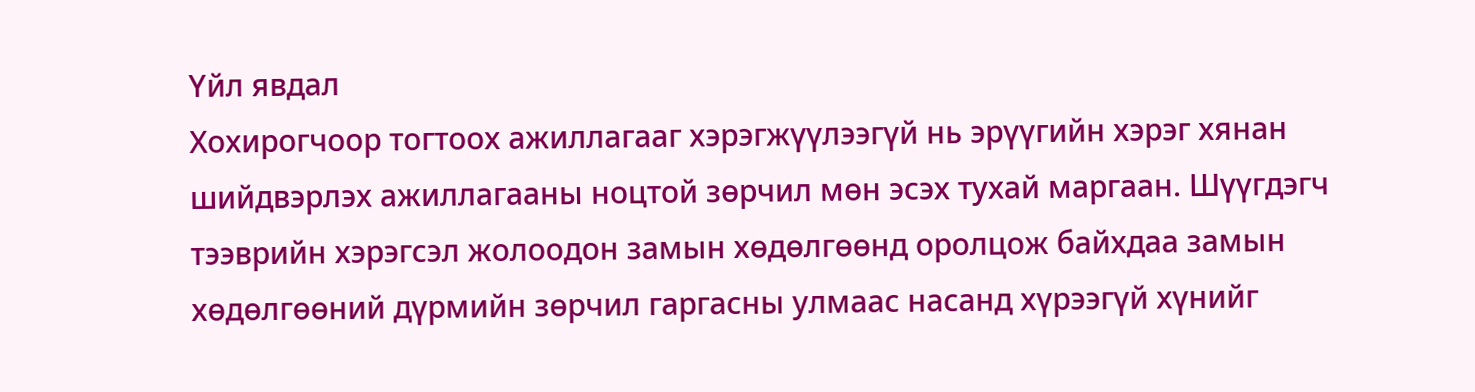Үйл явдал
Хохирогчоор тогтоох ажиллагааг хэрэгжүүлээгүй нь эрүүгийн хэрэг хянан шийдвэрлэх ажиллагааны ноцтой зөрчил мөн эсэх тухай маргаан. Шүүгдэгч тээврийн хэрэгсэл жолоодон замын хөдөлгөөнд оролцож байхдаа замын хөдөлгөөний дүрмийн зөрчил гаргасны улмаас насанд хүрээгүй хүнийг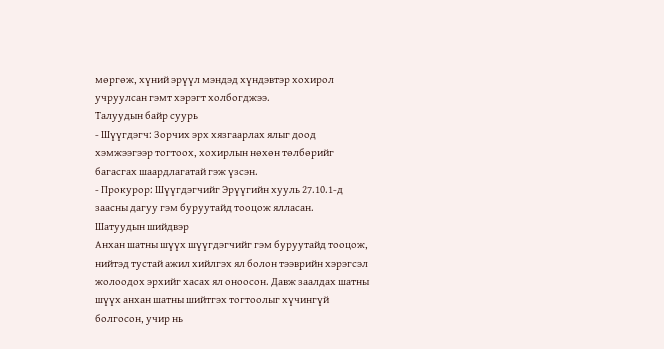мөргөж, хүний эрүүл мэндэд хүндэвтэр хохирол учруулсан гэмт хэрэгт холбогджээ.
Талуудын байр суурь
- Шүүгдэгч: Зорчих эрх хязгаарлах ялыг доод хэмжээгээр тогтоох, хохирлын нөхөн төлбөрийг багасгах шаардлагатай гэж үзсэн.
- Прокурор: Шүүгдэгчийг Эрүүгийн хууль 27.10.1-д заасны дагуу гэм буруутайд тооцож ялласан.
Шатуудын шийдвэр
Анхан шатны шүүх шүүгдэгчийг гэм буруутайд тооцож, нийтэд тустай ажил хийлгэх ял болон тээврийн хэрэгсэл жолоодох эрхийг хасах ял оноосон. Давж заалдах шатны шүүх анхан шатны шийтгэх тогтоолыг хүчингүй болгосон, учир нь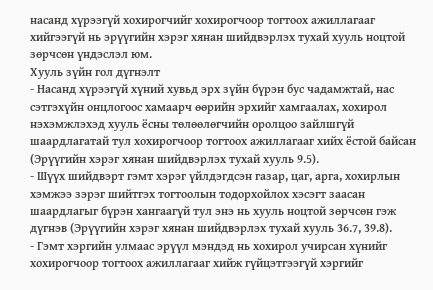насанд хүрээгүй хохирогчийг хохирогчоор тогтоох ажиллагааг хийгээгүй нь эрүүгийн хэрэг хянан шийдвэрлэх тухай хууль ноцтой зөрчсөн үндэслэл юм.
Хууль зүйн гол дүгнэлт
- Насанд хүрээгүй хүний хувьд эрх зүйн бүрэн бус чадамжтай, нас сэтгэхүйн онцлогоос хамаарч өөрийн эрхийг хамгаалах, хохирол нэхэмжлэхэд хууль ёсны төлөөлөгчийн оролцоо зайлшгүй шаардлагатай тул хохирогчоор тогтоох ажиллагааг хийх ёстой байсан (Эрүүгийн хэрэг хянан шийдвэрлэх тухай хууль 9.5).
- Шүүх шийдвэрт гэмт хэрэг үйлдэгдсэн газар, цаг, арга, хохирлын хэмжээ зэрэг шийтгэх тогтоолын тодорхойлох хэсэгт заасан шаардлагыг бүрэн хангаагүй тул энэ нь хууль ноцтой зөрчсөн гэж дүгнэв (Эрүүгийн хэрэг хянан шийдвэрлэх тухай хууль 36.7, 39.8).
- Гэмт хэргийн улмаас эрүүл мэндэд нь хохирол учирсан хүнийг хохирогчоор тогтоох ажиллагааг хийж гүйцэтгээгүй хэргийг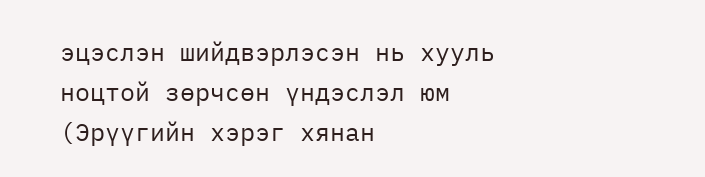эцэслэн шийдвэрлэсэн нь хууль ноцтой зөрчсөн үндэслэл юм (Эрүүгийн хэрэг хянан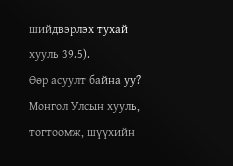шийдвэрлэх тухай хууль 39.5).
Өөр асуулт байна уу?
Монгол Улсын хууль, тогтоомж, шүүхийн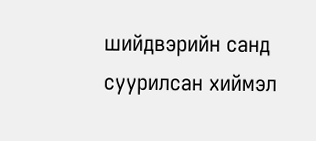шийдвэрийн санд суурилсан хиймэл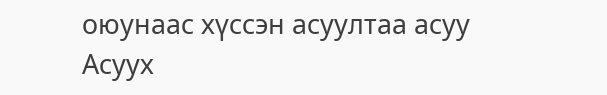оюунаас хүссэн асуултаа асуу
Асуух